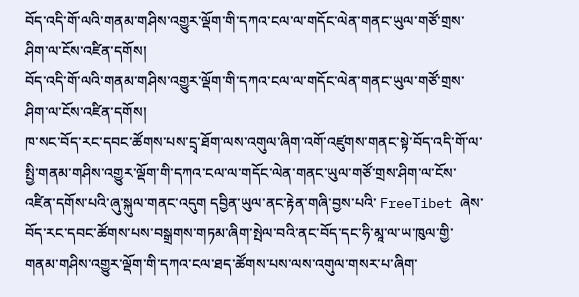བོད་འདི་གོ་ལའི་གནམ་གཤིས་འགྱུར་ལྡོག་གི་དཀའ་ངལ་ལ་གདོང་ལེན་གནང་ཡུལ་གཙོ་གྲས་ཤིག་ལ་ངོས་འཛིན་དགོས།
བོད་འདི་གོ་ལའི་གནམ་གཤིས་འགྱུར་ལྡོག་གི་དཀའ་ངལ་ལ་གདོང་ལེན་གནང་ཡུལ་གཙོ་གྲས་ཤིག་ལ་ངོས་འཛིན་དགོས།
ཁ་སང་བོད་རང་དབང་ཚོགས་པས་དྲྭ་ཐོག་ལས་འགུལ་ཞིག་འགོ་འཛུགས་གནང་སྟེ་བོད་འདི་གོ་ལ་སྤྱི་གནམ་གཤིས་འགྱུར་ལྡོག་གི་དཀའ་ངལ་ལ་གདོང་ལེན་གནང་ཡུལ་གཙོ་གྲས་ཤིག་ལ་ངོས་འཛིན་དགོས་པའི་ཞུ་སྐུལ་གནང་འདུག དབྱིན་ཡུལ་ནང་རྟེན་གཞི་བྱས་པའི་ FreeTibet ཞེས་བོད་རང་དབང་ཚོགས་པས་བསྒྲགས་གཏམ་ཞིག་སྤེལ་བའི་ནང་བོད་དང་ཧི་མཱ་ལ་ཡ་ཁུལ་གྱི་གནམ་གཤིས་འགྱུར་ལྡོག་གི་དཀའ་ངལ་ཐད་ཚོགས་པས་ལས་འགུལ་གསར་པ་ཞིག་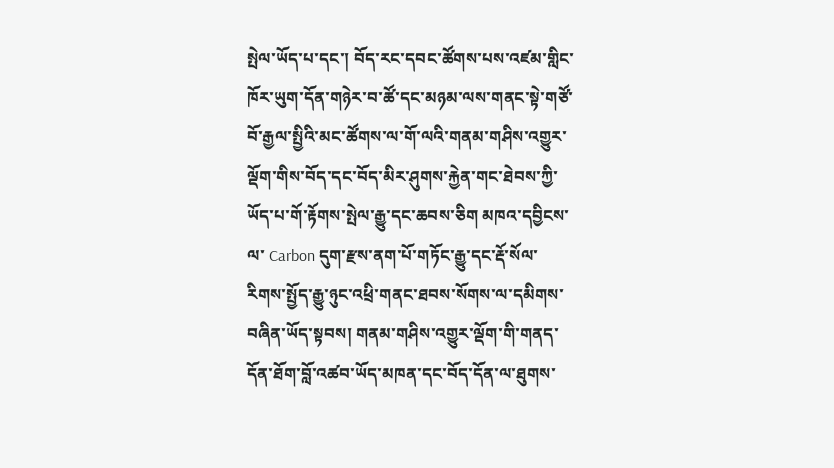སྤེལ་ཡོད་པ་དང་། བོད་རང་དབང་ཚོགས་པས་འཛམ་གླིང་ཁོར་ཡུག་དོན་གཉེར་བ་ཚོ་དང་མཉམ་ལས་གནང་སྟེ་གཙོ་བོ་རྒྱལ་སྤྱིའི་མང་ཚོགས་ལ་གོ་ལའི་གནམ་གཤིས་འགྱུར་ལྡོག་གིས་བོད་དང་བོད་མིར་ཤུགས་རྐྱེན་གང་ཐེབས་ཀྱི་ཡོད་པ་གོ་རྟོགས་སྤེལ་རྒྱུ་དང་ཆབས་ཅིག མཁའ་དབྱིངས་ལ་ Carbon དུག་རྫས་ནག་པོ་གཏོང་རྒྱུ་དང་རྡོ་སོལ་རིགས་སྤྱོད་རྒྱུ་ཉུང་འཕྲི་གནང་ཐབས་སོགས་ལ་དམིགས་བཞིན་ཡོད་སྟབས། གནམ་གཤིས་འགྱུར་ལྡོག་གི་གནད་དོན་ཐོག་བློ་འཚབ་ཡོད་མཁན་དང་བོད་དོན་ལ་ཐུགས་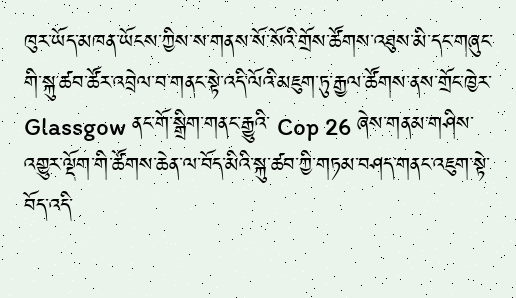ཁུར་ཡོད་མཁན་ཡོངས་ཀྱིས་ས་གནས་སོ་སོའི་གྲོས་ཚོགས་འཐུས་མི་དང་གཞུང་གི་སྐུ་ཚབ་ཚོར་འབྲེལ་བ་གནང་སྟེ་འདི་ལོའི་མཇུག་ཏུ་རྒྱལ་ཚོགས་ནས་གྲོང་ཁྱེར་ Glassgow ནང་གོ་སྒྲིག་གནང་རྒྱུའི་ Cop 26 ཞེས་གནམ་གཤིས་འགྱུར་ལྡོག་གི་ཚོགས་ཆེན་ལ་བོད་མིའི་སྐུ་ཚབ་ཀྱི་གཏམ་བཤད་གནང་འཇུག་སྟེ་བོད་འདི་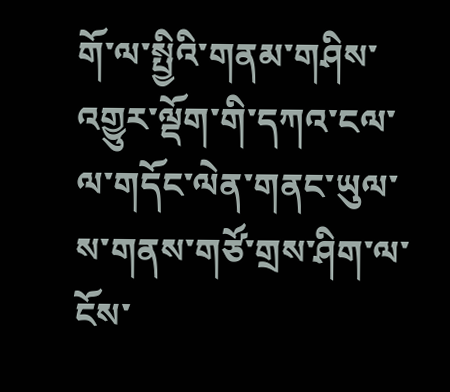གོ་ལ་སྤྱིའི་གནམ་གཤིས་འགྱུར་ལྡོག་གི་དཀའ་ངལ་ལ་གདོང་ལེན་གནང་ཡུལ་ས་གནས་གཙོ་གྲས་ཤིག་ལ་ངོས་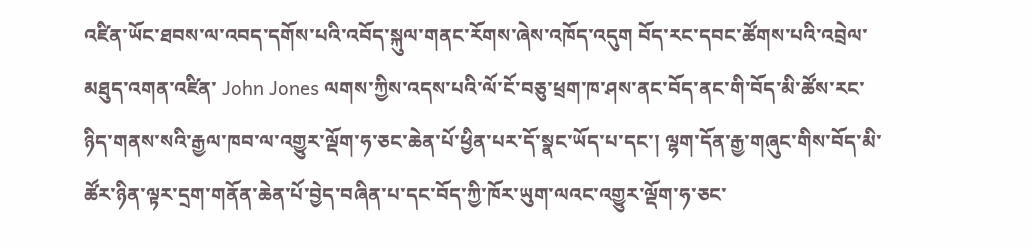འཛིན་ཡོང་ཐབས་ལ་འབད་དགོས་པའི་འབོད་སྐུལ་གནང་རོགས་ཞེས་འཁོད་འདུག བོད་རང་དབང་ཚོགས་པའི་འབྲེལ་མཐུད་འགན་འཛིན་ John Jones ལགས་ཀྱིས་འདས་པའི་ལོ་ངོ་བཅུ་ཕྲག་ཁ་ཤས་ནང་བོད་ནང་གི་བོད་མི་ཚོས་རང་ཉིད་གནས་སའི་རྒྱལ་ཁབ་ལ་འགྱུར་ལྡོག་ཧ་ཅང་ཆེན་པོ་ཕྱིན་པར་དོ་སྣང་ཡོད་པ་དང་། ལྷག་དོན་རྒྱ་གཞུང་གིས་བོད་མི་ཚོར་ཉིན་ལྟར་དྲག་གནོན་ཆེན་པོ་བྱེད་བཞིན་པ་དང་བོད་ཀྱི་ཁོར་ཡུག་ལའང་འགྱུར་ལྡོག་ཧ་ཅང་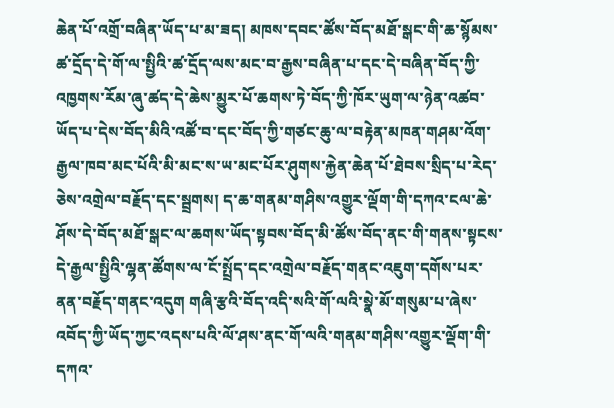ཆེན་པོ་འགྲོ་བཞིན་ཡོད་པ་མ་ཟད། མཁས་དབང་ཚོས་བོད་མཐོ་སྒང་གི་ཆ་སྙོམས་ཚ་དྲོད་དེ་གོ་ལ་སྤྱིའི་ཚ་དྲོད་ལས་མང་བ་རྒྱས་བཞིན་པ་དང་དེ་བཞིན་བོད་ཀྱི་འཁྱགས་རོམ་ཞུ་ཚད་དེ་ཆེས་མྱུར་པོ་ཆགས་ཏེ་བོད་ཀྱི་ཁོར་ཡུག་ལ་ཉེན་འཚབ་ཡོད་པ་དེས་བོད་མིའི་འཚོ་བ་དང་བོད་ཀྱི་གཙང་ཆུ་ལ་བརྟེན་མཁན་གཤམ་འོག་རྒྱལ་ཁབ་མང་པོའི་མི་མང་ས་ཡ་མང་པོར་ཤུགས་རྐྱེན་ཆེན་པོ་ཐེབས་སྲིད་པ་རེད་ཅེས་འགྲེལ་བརྗོད་དང་སྦྲགས། ད་ཆ་གནམ་གཤིས་འགྱུར་ལྡོག་གི་དཀའ་ངལ་ཆེ་ཤོས་དེ་བོད་མཐོ་སྒང་ལ་ཆགས་ཡོད་སྟབས་བོད་མི་ཚོས་བོད་ནང་གི་གནས་སྟངས་དེ་རྒྱལ་སྤྱིའི་ལྷན་ཚོགས་ལ་ངོ་སྤྲོད་དང་འགྲེལ་བརྗོད་གནང་འཇུག་དགོས་པར་ནན་བརྗོད་གནང་འདུག གཞི་རྩའི་བོད་འདི་སའི་གོ་ལའི་སྣེ་མོ་གསུམ་པ་ཞེས་འབོད་ཀྱི་ཡོད་ཀྱང་འདས་པའི་ལོ་ཤས་ནང་གོ་ལའི་གནམ་གཤིས་འགྱུར་ལྡོག་གི་དཀའ་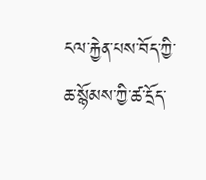ངལ་རྐྱེན་པས་བོད་ཀྱི་ཆ་སྙོམས་ཀྱི་ཚ་དྲོད་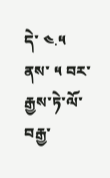དེ་ ༤.༥ ནས་ ༥ བར་རྒྱས་ཏེ་ལོ་བརྒྱ་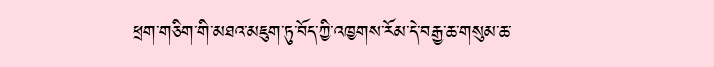ཕྲག་གཅིག་གི་མཐའ་མཇུག་ཏུ་བོད་ཀྱི་འཁྱགས་རོམ་དེ་བརྒྱ་ཆ་གསུམ་ཆ་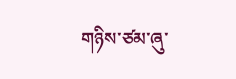གཉིས་ཙམ་ཞུ་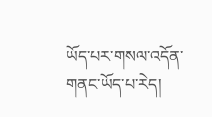ཡོད་པར་གསལ་འདོན་གནང་ཡོད་པ་རེད།